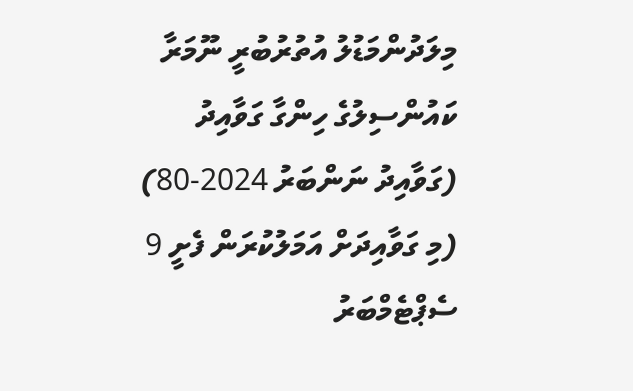މިލަދުންމަޑުލު އުތުރުބުރީ ނޫމަރާ ކައުންސިލުގެ ހިންގާ ގަވާއިދު
(ގަވާއިދު ނަންބަރު 2024-80)
(މި ގަވާއިދަށް އަމަލުކުރަން ފެށީ 9 ސެޕްޓެމްބަރު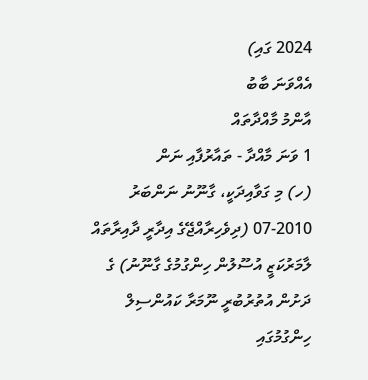2024 ގައި)
އެއްވަނަ ބާބު
އާންމު މާއްދާތައް
1 ވަނަ މާއްދާ - ތައާރުފާއި ނަން
(ހ) މި ގަވާއިދަކީ، ގާނޫނު ނަންބަރު 2010-07 (ދިވެހިރާއްޖޭގެ އިދާރީ ދާއިރާތައް ލާމަރުކަޒީ އުސޫލުން ހިންގުމުގެ ގާނޫނު) ގެ ދަށުން އުތުރުބުރީ ނޫމަރާ ކައުންސިލް ހިންގުމުގައި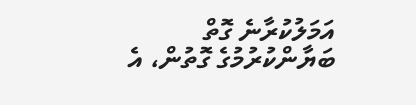އަމަލުކުރާނެ ގޮތް ބަޔާންކުރުމުގެ ގޮތުން، އެ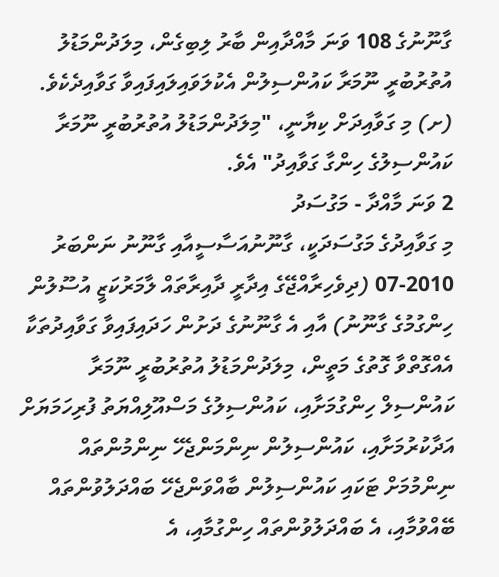ގާނޫނުގެ 108 ވަނަ މާއްދާއިން ބާރު ލިބިގެން، މިލަދުންމަޑުލު އުތުރުބުރީ ނޫމަރާ ކައުންސިލުން އެކުލަވައިލައިފައިވާ ގަވާއިދެކެވެ.
(ށ) މި ގަވާއިދަށް ކިޔާނީ، "މިލަދުންމަޑުލު އުތުރުބުރީ ނޫމަރާ ކައުންސިލުގެ ހިންގާ ގަވާއިދު" އެވެ.
2 ވަނަ މާއްދާ - މަގުސަދު
މި ގަވާއިދުގެ މަގުސަދަކީ، ގާނޫނުއަސާސީއާއި ގާނޫނު ނަންބަރު 2010-07 (ދިވެހިރާއްޖޭގެ އިދާރީ ދާއިރާތައް ލާމަރުކަޒީ އުސޫލުން ހިންގުމުގެ ގާނޫނު) އާއި އެ ގާނޫނުގެ ދަށުން ހަދައިފައިވާ ގަވާއިދުތަކާ އެއްގޮތްވާ ގޮތުގެ މަތީން، މިލަދުންމަޑުލު އުތުރުބުރީ ނޫމަރާ ކައުންސިލް ހިންގުމަށާއި، ކައުންސިލުގެ މަސްއޫލިއްޔަތު ފުރިހަމަޔަށް އަދާކުރުމަށާއި، ކައުންސިލުން ނިންމަންޖެހޭ ނިންމުންތައް ނިންމުމަށް ޓަކައި ކައުންސިލުން ބާއްވަންޖެހޭ ބައްދަލުވުންތައް ބޭއްވުމާއި، އެ ބައްދަލުވުންތައް ހިންގުމާއި، އެ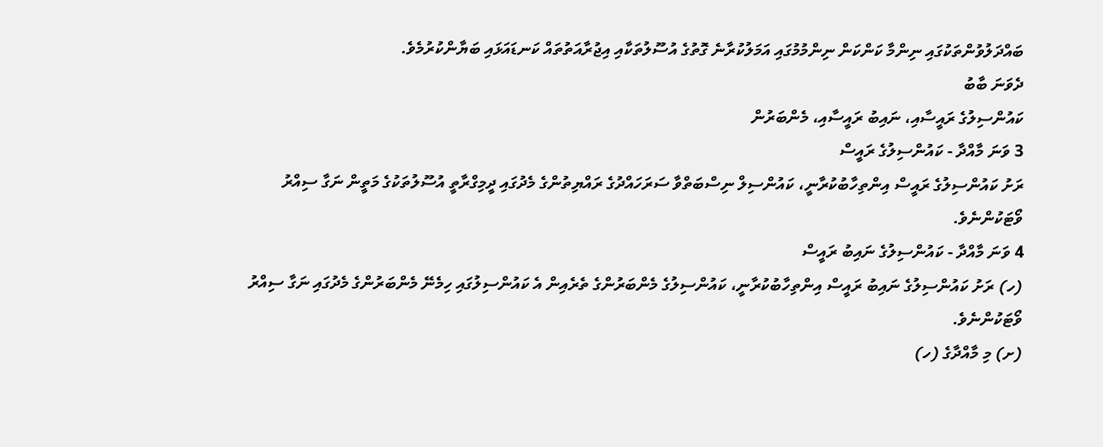ބައްދަލުވުންތަކުގައި ނިންމާ ކަންކަން ނިންމުމުގައި އަމަލުކުރާނެ ގޮތުގެ އުސޫލުތަކާއި އިޖުރާއަތުތައް ކަނޑައަޅައި ބަޔާންކުރުމެވެ.
ދެވަނަ ބާބު
ކައުންސިލުގެ ރައީސާއި، ނައިބު ރައީސާއި، މެންބަރުން
3 ވަނަ މާއްދާ - ކައުންސިލުގެ ރައީސް
ރަށު ކައުންސިލުގެ ރައީސް އިންތިހާބުކުރާނީ، ކައުންސިލް ނިސްބަތްވާ ސަރަހައްދުގެ ރައްޔިތުންގެ މެދުގައި ދީމިގްރާތީ އުސޫލުތަކުގެ މަތީން ނަގާ ސިއްރު ވޯޓަކުންނެވެ.
4 ވަނަ މާއްދާ - ކައުންސިލުގެ ނައިބު ރައީސް
(ހ) ރަށު ކައުންސިލުގެ ނައިބު ރައީސް އިންތިހާބުކުރާނީ، ކައުންސިލުގެ މެންބަރުންގެ ތެރެއިން އެ ކައުންސިލުގައި ހިމެނޭ މެންބަރުންގެ މެދުގައި ނަގާ ސިއްރު ވޯޓަކުންނެވެ.
(ށ) މި މާއްދާގެ (ހ)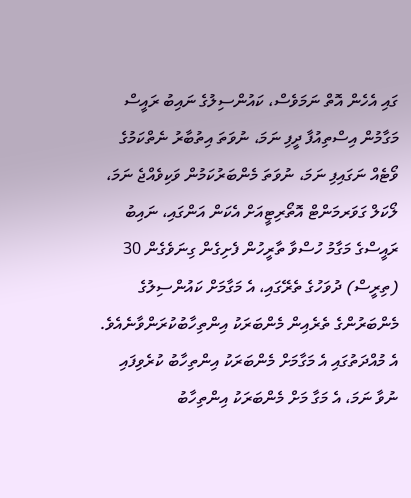ގައި އެހެން އޮތް ނަމަވެސް، ކައުންސިލުގެ ނައިބު ރައީސް މަގާމުން އިސްތިއުފާ ދީފި ނަމަ، ނުވަތަ އިތުބާރު ނެތްކަމުގެ ވޯޓެއް ނަގައިފި ނަމަ، ނުވަތަ މެންބަރުކަމުން ވަކިވެއްޖެ ނަމަ، ލޯކަލް ގަވަރމަންޓް އޮތޯރިޓީއަށް އެކަން އަންގައި، ނައިބު ރައީސްގެ މަގާމު ހުސްވާ ތާރީހުން ފެށިގެން ގިނަވެގެން 30 (ތިރީސް) ދުވަހުގެ ތެރޭގައި، އެ މަގާމަށް ކައުންސިލުގެ މެންބަރުންގެ ތެރެއިން މެންބަރަކު އިންތިހާބުކުރަންވާނެއެވެ. އެ މުއްދަތުގައި އެ މަގާމަށް މެންބަރަކު އިންތިހާބު ކުރެވިފައި ނުވާ ނަމަ، އެ މަގާ މަށް މެންބަރަކު އިންތިހާބު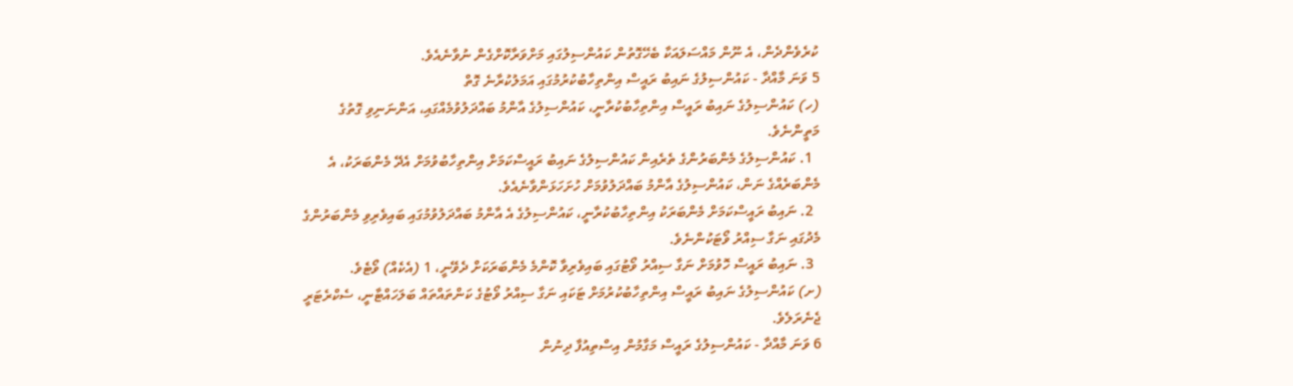ކުރެވެންދެން، އެ ނޫން މައްސަލައަކާ ބެހޭގޮތުން ކައުންސިލުގައި މަށްވަރާކޮށްގެން ނުވާނެއެވެ.
5 ވަނަ މާއްދާ - ކައުންސިލުގެ ނައިބު ރައީސް އިންތިހާބުކުރުމުގައި އަމަލުކުރާނެ ގޮތް
(ހ) ކައުންސިލުގެ ނައިބު ރައީސް އިންތިހާބުކުރާނީ، ކައުންސިލުގެ އާންމު ބައްދަލުވުމެއްގައި، އަންނަނިވި ގޮތުގެ މަތީންނެވެ.
  1. ކައުންސިލުގެ މެންބަރުންގެ ތެރެއިން ކައުންސިލުގެ ނައިބު ރައީސްކަމަށް އިންތިހާބުވުމަށް އެދޭ މެންބަރަކު، އެ މެންބަރެއްގެ ނަން، ކައުންސިލުގެ އާންމު ބައްދަލުވުމަށް ހުށަހަޅަންވާނެއެވެ.
  2. ނައިބު ރައީސްކަމަށް މެންބަރަކު އިންތިހާބުކުރާނީ، ކައުންސިލުގެ އެ އާންމު ބައްދަލުވުމުގައި ބައިވެރިވި މެންބަރުންގެ މެދުގައި ނަގާ ސިއްރު ވޯޓަކުންނެވެ.
  3. ނައިބު ރައީސް ހޮވުމަށް ނަގާ ސިއްރު ވޯޓުގައި ބައިވެރިވާ ކޮންމެ މެންބަރަކަށް ދެވޭނީ، 1 (އެކެއް) ވޯޓެވެ.
(ށ) ކައުންސިލުގެ ނައިބު ރައީސް އިންތިހާބުކުރުމަށް ޓަކައި ނަގާ ސިއްރު ވޯޓުގެ ކަންތައްތައް ބަލަހައްޓާނީ، ސެކްރެޓަރީ ޖެނެރަލެވެ.
6 ވަނަ މާއްދާ - ކައުންސިލުގެ ރައީސް މަގާމުން އިސްތިއުފާ ދިނުން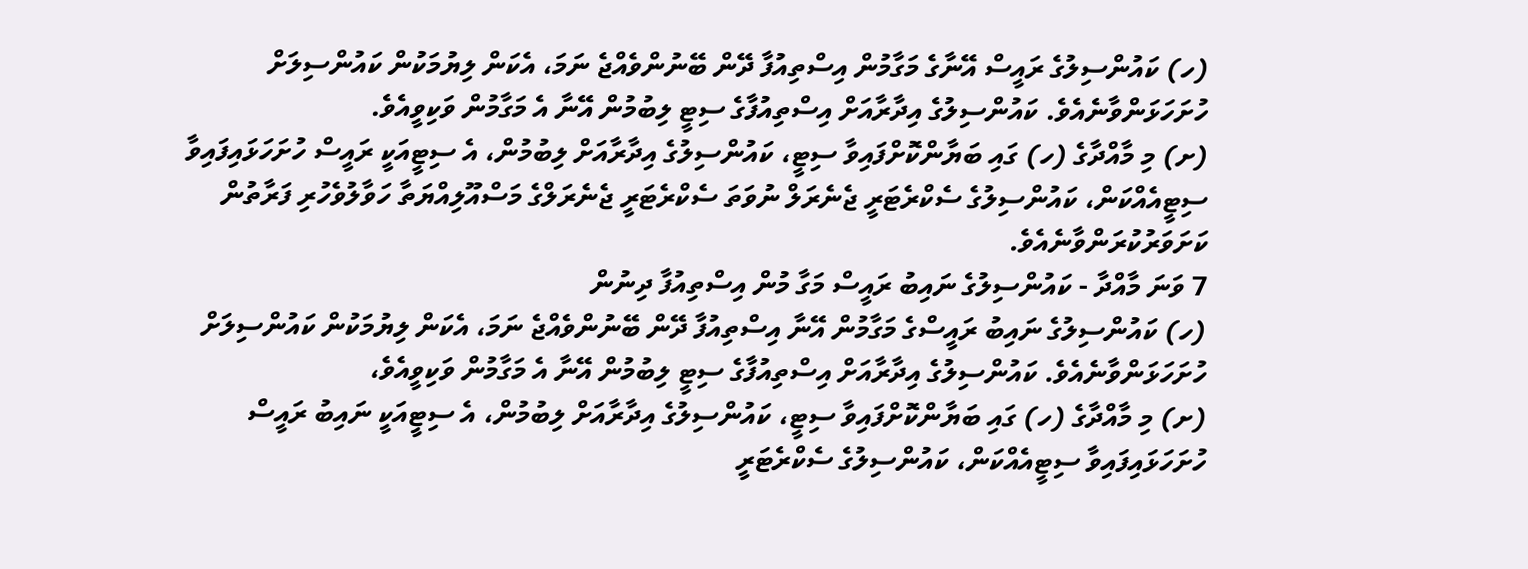(ހ) ކައުންސިލުގެ ރައީސް އޭނާގެ މަގާމުން އިސްތިއުފާ ދޭން ބޭނުންވެއްޖެ ނަމަ، އެކަން ލިޔުމަކުން ކައުންސިލަށް ހުށަހަޅަންވާނެއެވެ. ކައުންސިލުގެ އިދާރާއަށް އިސްތިއުފާގެ ސިޓީ ލިބުމުން އޭނާ އެ މަގާމުން ވަކިވީއެވެ.
(ށ) މި މާއްދާގެ (ހ) ގައި ބަޔާންކޮށްފައިވާ ސިޓީ، ކައުންސިލުގެ އިދާރާއަށް ލިބުމުން، އެ ސިޓީއަކީ ރައީސް ހުށަހަޅައިފައިވާ ސިޓީއެއްކަން، ކައުންސިލުގެ ސެކްރެޓަރީ ޖެނެރަލް ނުވަތަ ސެކްރެޓަރީ ޖެނެރަލްގެ މަސްއޫލިއްޔަތާ ހަވާލުވެހުރި ފަރާތުން ކަށަވަރުކުރަންވާނެއެވެ.
7 ވަނަ މާއްދާ - ކައުންސިލުގެ ނައިބު ރައީސް މަގާ މުން އިސްތިއުފާ ދިނުން
(ހ) ކައުންސިލުގެ ނައިބު ރައީސްގެ މަގާމުން އޭނާ އިސްތިއުފާ ދޭން ބޭނުންވެއްޖެ ނަމަ، އެކަން ލިޔުމަކުން ކައުންސިލަށް ހުށަހަޅަންވާނެއެވެ. ކައުންސިލުގެ އިދާރާއަށް އިސްތިއުފާގެ ސިޓީ ލިބުމުން އޭނާ އެ މަގާމުން ވަކިވީއެވެ،
(ށ) މި މާއްދާގެ (ހ) ގައި ބަޔާންކޮށްފައިވާ ސިޓީ، ކައުންސިލުގެ އިދާރާއަށް ލިބުމުން، އެ ސިޓީއަކީ ނައިބު ރައީސް ހުށަހަޅައިފައިވާ ސިޓީއެއްކަން، ކައުންސިލުގެ ސެކްރެޓަރީ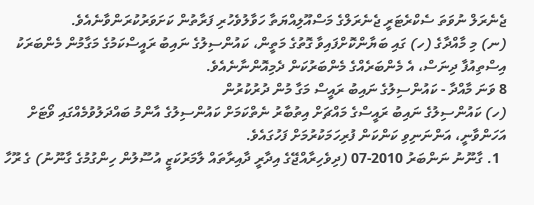ޖެނެރަލް ނުވަތަ ސެކްރެޓަރީ ޖެނެރަލްގެ މަސްއޫލިއްޔަތާ ހަވާލުވެހުރި ފަރާތުން ކަށަވަރުކުރަންވާނެއެވެ.
(ނ) މި މާއްދާގެ (ހ) ގައި ބަޔާންކޮށްފައިވާ ގޮތުގެ މަތީން، ކައުންސިލުގެ ނައިބު ރައީސްކަމުގެ މަގާމުން މެންބަރަކު އިސްތިއުފާ ދިނަސް، އެ މެންބަރެއްގެ މެންބަރުކަން ދެމިއޮންނާނެއެވެ.
8 ވަނަ މާއްދާ - ކައުންސިލުގެ ނައިބު ރައީސް މަގާ މުން ދުރުކުރުން
(ހ) ކައުންސިލުގެ ނައިބު ރައީސްގެ މައްޗަށް އިތުބާރު ނެތްކަމަށް ކައުންސިލުގެ އާންމު ބައްދަލުވުމެއްގައި ވޯޓަށް އަހަންވާނީ، އަންނަނިވި ކަންކަން ފުރިހަމަކުރުމަށް ފަހުގައެވެ.
  1. ގާނޫނު ނަންބަރު 2010-07 (ދިވެހިރާއްޖޭގެ އިދާރީ ދާއިރާތައް ލާމަރުކަޒީ އުސޫލުން ހިންގުމުގެ ގާނޫނު) ގެ ރޫހާ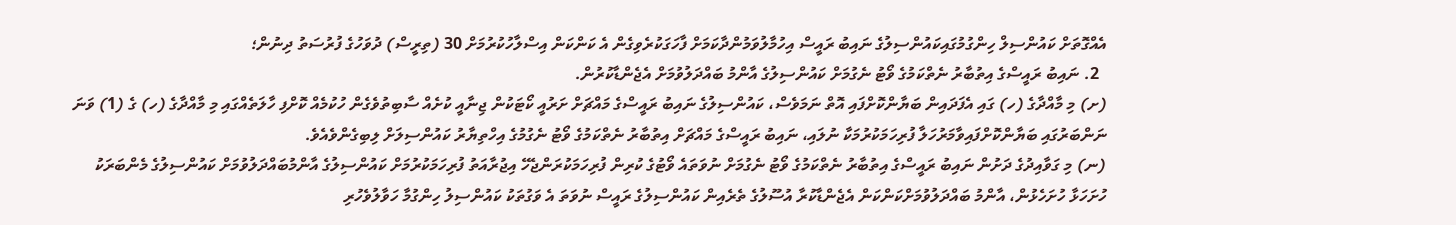އެއްގޮތަށް ކައުންސިލް ހިންގުމުގައިކައުންސިލުގެ ނައިބު ރައީސް އިހުމާލުވަމުންދާކަމަށް ފާހަގަކުރެވިގެން އެ ކަންކަން އިސްލާހުކުރުމަށް 30 (ތިރީސް) ދުވަހުގެ ފުރުސަތު ދިނުން؛
  2. ނައިބު ރައީސްގެ އިތުބާރު ނެތްކަމުގެ ވޯޓު ނެގުމަށް ކައުންސިލުގެ އާންމު ބައްދަލުވުމަށް އެޖެންޑާކުރުން.
(ށ) މި މާއްދާގެ (ހ) ގައި އެފަދައިން ބަޔާންކޮށްފައި އޮތް ނަމަވެސް، ކައުންސިލުގެ ނައިބު ރައީސްގެ މައްޗަށް ށަރުއީ ކޯޓަކުން ޖިނާއީ ކުށެއް ސާބިތުވެގެން ހުކުމެއް ކޮށްފި ހާލަތެއްގައި މި މާއްދާގެ (ހ) ގެ (1) ވަނަ ނަންބަރުގައި ބަޔާންކޮށްފައިވާމަރުހަލާ ފުރިހަމަކުރުމަކާ ނުލައި، ނައިބު ރައީސްގެ މައްޗަށް އިތުބާރު ނެތްކަމުގެ ވޯޓު ނެގުމުގެ އިހްތިޔާރު ކައުންސިލަށް ލިބިގެންވެއެވެ.
(ނ) މި ގަވާއިދުގެ ދަށުން ނައިބު ރައީސްގެ އިތުބާރު ނެތްކަމުގެ ވޯޓު ނެގުމަށް ނުވަތައެ ވޯޓުގެ ކުރިން ފުރިހަމަކުރަންޖެހޭ އިޖުރާއަތު ފުރިހަމަކުރުމަށް ކައުންސިލުގެ އާންމުބައްދަލުވުމަށް ކައުންސިލުގެ މެންބަރަކު ހުށަހަޅާ ހުށަހެޅުން، އާންމު ބައްދަލުވުމަށްކަންކަން އެޖެންޑާކުރާ އުސޫލުގެ ތެރެއިން ކައުންސިލުގެ ރައީސް ނުވަތަ އެ ވަގުތަކު ކައުންސިލު ހިންގުމާ ހަވާލުވެހުރި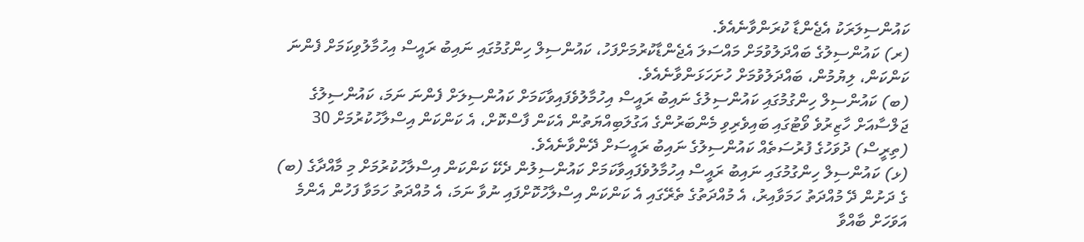ކައުންސިލަރަކު އެޖެންޑާ ކުރަންވާނެއެވެ.
(ރ) ކައުންސިލުގެ ބައްދަލުވުމަށް މައްސަލަ އެޖެންޑާކުރުމަށްފަހު، ކައުންސިލް ހިންގުމުގައި ނައިބު ރައީސް އިހުމާލުވިކަމަށް ފެންނަ ކަންކަން، ލިޔުމުން، ބައްދަލުވުމަށް ހުށަހަޅަންވާނެއެވެ.
(ބ) ކައުންސިލް ހިންގުމުގައި ކައުންސިލުގެ ނައިބު ރައީސް އިހުމާލުވެފައިވާކަމަށް ކައުންސިލަށް ފެންނަ ނަމަ، ކައުންސިލުގެ ޖަލްސާއަށް ހާޒިރުވެ ވޯޓުގައި ބައިވެރިވި މެންބަރުންގެ އަގުލަބިއްޔަތުން އެކަން ފާސްކޮށް، އެ ކަންކަން އިސްލާހުކުރުމަށް 30 (ތިރީސް) ދުވަހުގެ ފުރުސަތެއް ކައުންސިލުގެ ނައިބު ރައީސަށް ދޭންވާނެއެވެ.
(ޅ) ކައުންސިލް ހިންގުމުގައި ނައިބު ރައީސް އިހުމާލުވެފައިވާކަމަށް ކައުންސިލުން ދެކޭ ކަންކަން އިސްލާހުކުރުމަށް މި މާއްދާގެ (ބ) ގެ ދަށުން ދޭ މުއްދަތު ހަމަވާއިރު، އެ މުއްދަތުގެ ތެރޭގައި އެ ކަންކަން އިސްލާހުކޮށްފައި ނުވާ ނަމަ، އެ މުއްދަތު ހަމަވާ ފަހުން އެންމެ އަވަހަށް ބާއްވާ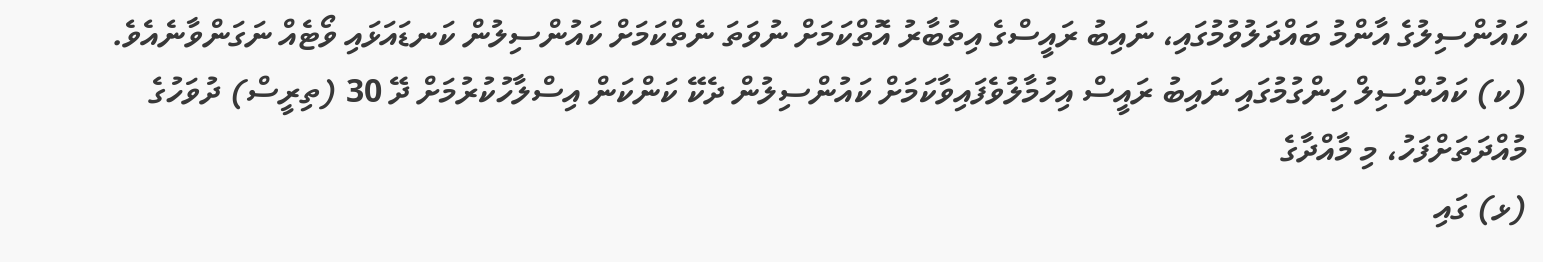ކައުންސިލުގެ އާންމު ބައްދަލުވުމުގައި، ނައިބު ރައީސްގެ އިތުބާރު އޮތްކަމަށް ނުވަތަ ނެތްކަމަށް ކައުންސިލުން ކަނޑައަޅައި ވޯޓެއް ނަގަންވާނެއެވެ.
(ކ) ކައުންސިލް ހިންގުމުގައި ނައިބު ރައީސް އިހުމާލުވެފައިވާކަމަށް ކައުންސިލުން ދެކޭ ކަންކަން އިސްލާހުކުރުމަށް ދޭ 30 (ތިރީސް) ދުވަހުގެ މުއްދަތަށްފަހު، މި މާއްދާގެ
(ޅ) ގައި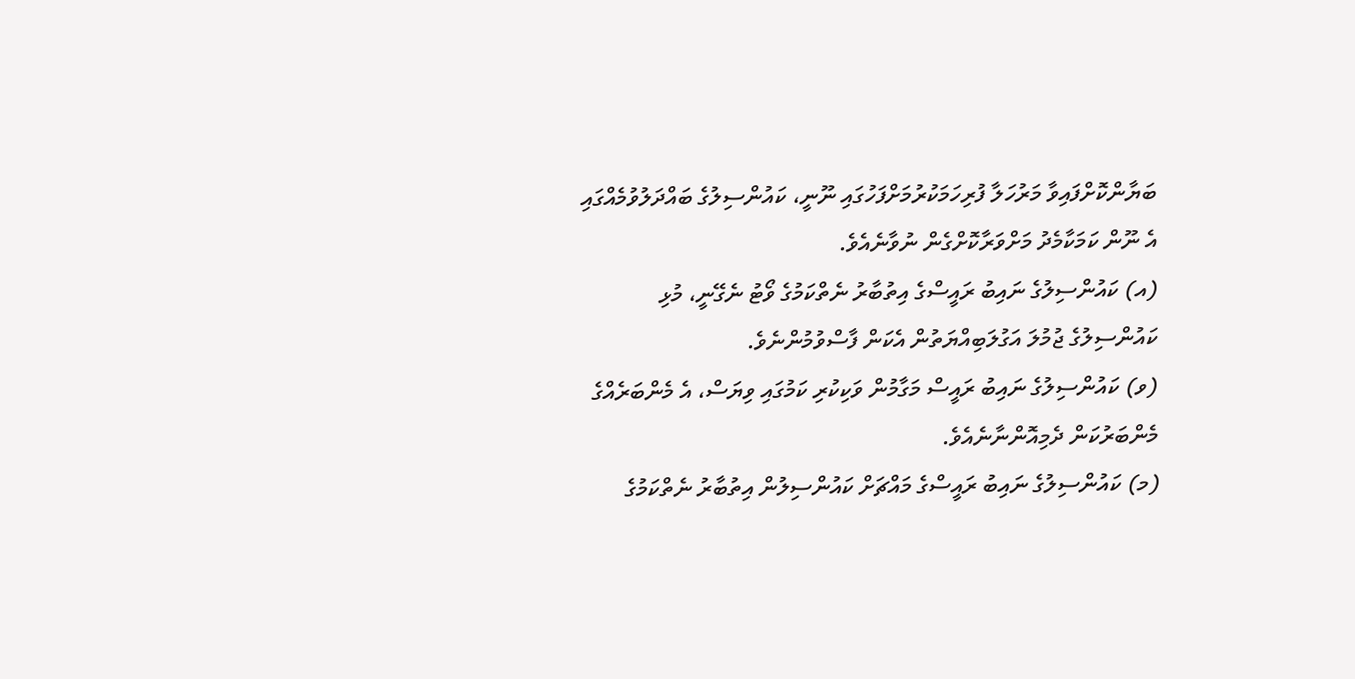ބަޔާންކޮށްފައިވާ މަރުހަލާ ފުރިހަމަކުރުމަށްފަހުގައި ނޫނީ، ކައުންސިލުގެ ބައްދަލުވުމެއްގައި އެ ނޫން ކަމަކާމެދު މަށްވަރާކޮށްގެން ނުވާނެއެވެ.
(އ) ކައުންސިލުގެ ނައިބު ރައީސްގެ އިތުބާރު ނެތްކަމުގެ ވޯޓު ނެގޭނީ، މުޅި ކައުންސިލުގެ ޖުމުލަ އަގުލަބިއްޔަތުން އެކަން ފާސްވުމުންނެވެ.
(ވ) ކައުންސިލުގެ ނައިބު ރައީސް މަގާމުން ވަކިކުރި ކަމުގައި ވިޔަސް، އެ މެންބަރެއްގެ މެންބަރުކަން ދެމިއޮންނާނެއެވެ.
(މ) ކައުންސިލުގެ ނައިބު ރައީސްގެ މައްޗަށް ކައުންސިލުން އިތުބާރު ނެތްކަމުގެ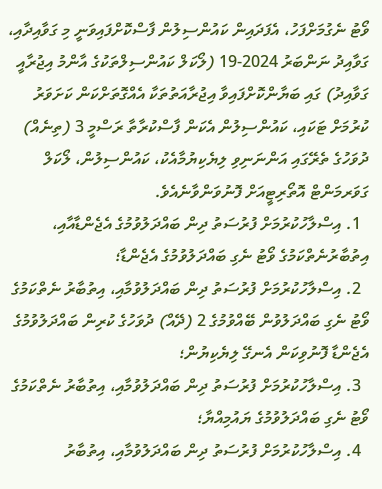ވޯޓު ނެގުމަށްފަހު، އެފަދައިން ކައުންސިލުން ފާސްކޮށްފައިވަނީ މި ގަވާއިދާއި، ގަވާއިދު ނަންބަރު 2024-19 (ލޯކަލް ކައުންސިލްތަކުގެ އާންމު އިޖުރާއީ ގަވާއިދު) ގައި ބަޔާންކޮށްފައިވާ އިޖުރާއަތުތަކާ އެއްގޮތަށްކަން ކަށަވަރު ކުރުމަށް ޓަކައި، ކައުންސިލުން އެކަން ފާސްކުރާތާ ރަސްމީ 3 (ތިނެއް) ދުވަހުގެ ތެރޭގައި އަންނަނިވި ލިޔެކިޔުމާއެކު، ކައުންސިލުން، ލޯކަލް ގަވަރމަންޓް އޮތޯރިޓީއަށް ފޮނުވަންވާނެއެވެ.
  1. އިސްލާހުކުރުމަށް ފުރުސަތު ދިން ބައްދަލުވުމުގެ އެޖެންޑާއާއި، އިތުބާރުނެތްކަމުގެ ވޯޓު ނެގި ބައްދަލުވުމުގެ އެޖެންޑާ؛
  2. އިސްލާހުކުރުމަށް ފުރުސަތު ދިން ބައްދަލުވުމާއި، އިތުބާރު ނެތްކަމުގެ ވޯޓު ނެގި ބައްދަލުވުން ބޭއްވުމުގެ 2 (ދޭއް) ދުވަހުގެ ކުރިން ބައްދަލުވުމުގެ އެޖެންޑާ ފޮނުވިކަން އެނގޭ ލިޔެކިޔުން؛
  3. އިސްލާހުކުރުމަށް ފުރުސަތު ދިން ބައްދަލުވުމާއި، އިތުބާރު ނެތްކަމުގެ ވޯޓު ނެގި ބައްދަލުވުމުގެ ޔައުމިއްޔާ؛
  4. އިސްލާހުކުރުމަށް ފުރުސަތު ދިން ބައްދަލުވުމާއި، އިތުބާރު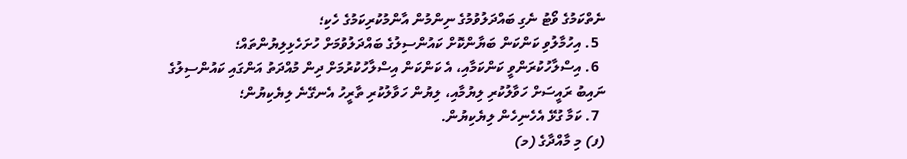ނެތްކަމުގެ ވޯޓު ނެގި ބައްދަލުވުމުގެ ނިންމުން އާންމުކުރިކަމުގެ ހެކި؛
  5. އިހުމާލުވި ކަންކަން ބަޔާންކޮށް ކައުންސިލުގެ ބައްދަލުވުމަށް ހުށަހެޅިލިޔުންތައް؛
  6. އިސްލާހުކުރަންވީ ކަންކަމާއި، އެ ކަންކަން އިސްލާހުކުރުމަށް ދިން މުއްދަތު އަންގައި ކައުންސިލުގެ ނައިބު ރައީސަށް ހަވާލުކުރި ލިޔުމާއި، ލިޔުން ހަވާލުކުރި ތާރީހު އެނގޭނެ ލިޔެކިޔުން؛
  7. ކަމާ ގުޅޭ އެހެނިހެން ލިޔެކިޔުން.
(ފ) މި މާއްދާގެ (މ)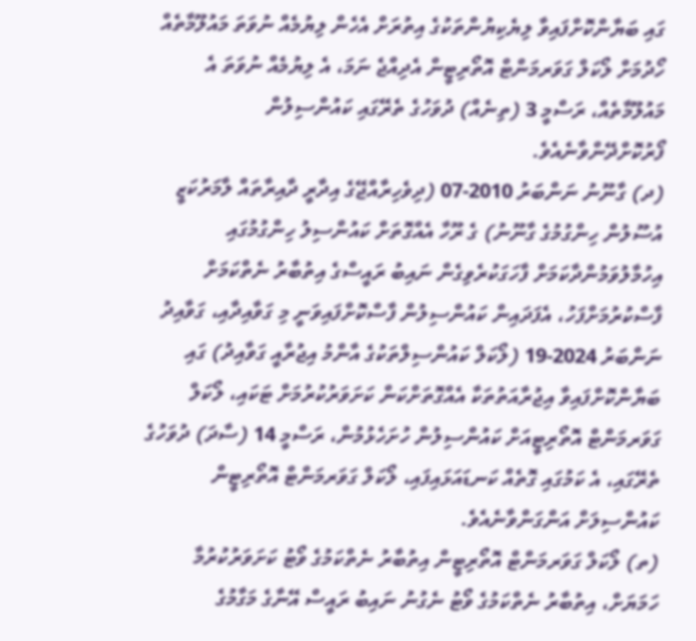ގައި ބަޔާންކޮށްފައިވާ ލިޔެކިޔުންތަކުގެ އިތުރަށް އެހެން ލިޔުމެއް ނުވަތަ މައުލޫމާތެއް ހޯދުމަށް ލޯކަލް ގަވަރމަންޓް އޮތޯރިޓީން އެދިއްޖެ ނަމަ، އެ ލިޔުމެއް ނުވަތަ އެ މައުލޫމާތެއް، ރަސްމީ 3 (ތިނެއް) ދުވަހުގެ ތެރޭގައި ކައުންސިލުން ފޯރުކޮށްދޭންވާނެއެވެ.
(ދ) ގާނޫނު ނަންބަރު 2010-07 (ދިވެހިރާއްޖޭގެ އިދާރީ ދާއިރާތައް ލާމަރުކަޒީ އުސޫލުން ހިންގުމުގެ ގާނޫނު) ގެ ރޫހާ އެއްގޮތަށް ކައުންސިލު ހިންގުމުގައި އިހުމާލުވަމުންދާކަމަށް ފާހަގަކުރެވިގެން ނައިބު ރައީސްގެ އިތުބާރު ނެތްކަމަށް ފާސްކުރުމަށްފަހު، އެފަދައިން ކައުންސިލުން ފާސްކޮށްފައިވަނީ މި ގަވާއިދާއި، ގަވާއިދު ނަންބަރު 2024-19 (ލޯކަލް ކައުންސިލްތަކުގެ އާންމު އިޖުރާއީ ގަވާއިދު) ގައި ބަޔާންކޮށްފައިވާ އިޖުރާއަތުތަކާ އެއްގޮތަށްކަން ކަށަވަރުކުރުމަށް ޓަކައި، ލޯކަލް ގަވަރމަންޓް އޮތޯރިޓީއަށް ކައުންސިލުން ހުށަހެޅުމުން، ރަސްމީ 14 (ސާދަ) ދުވަހުގެ ތެރޭގައި، އެ ކަމުގައި ގޮތެއް ކަނޑައަޅައިފައި، ލޯކަލް ގަވަރމަންޓް އޮތޯރިޓީން ކައުންސިލަށް އަންގަންވާނެއެވެ.
(ތ) ލޯކަލް ގަވަރމަންޓް އޮތޯރިޓީން އިތުބާރު ނެތްކަމުގެ ވޯޓު ކަށަވަރުކުރުމާ ހަމަޔަށް، އިތުބާރު ނެތްކަމުގެ ވޯޓު ނެގުނު ނައިބު ރައީސް އޭނާގެ މަގާމުގެ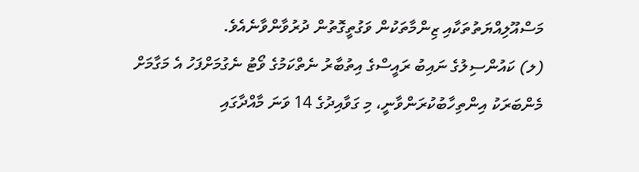މަސްއޫލިއްޔަތުތަކާއި ޒިންމާތަކުން ވަގުތީގޮތުން ދުރުވާންވާނެއެވެ.
(ލ) ކައުންސިލުގެ ނައިބު ރައީސްގެ އިތުބާރު ނެތްކަމުގެ ވޯޓު ނެގުމަށްފަހު އެ މަގާމަށް މެންބަރަކު އިންތިހާބުކުރަންވާނީ، މި ގަވާއިދުގެ 14 ވަނަ މާއްދާގައި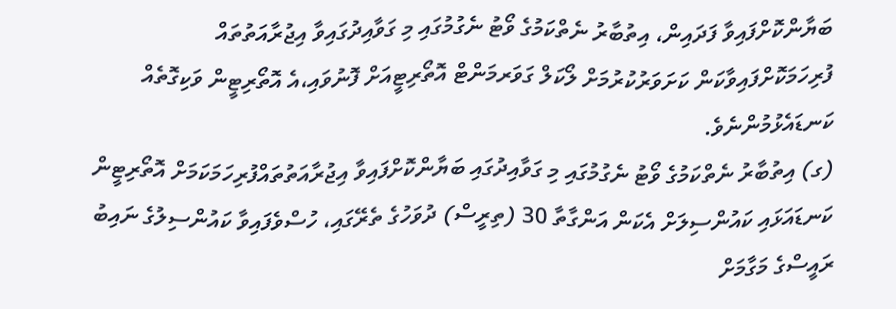ބަޔާންކޮށްފައިވާ ފަދައިން، އިތުބާރު ނެތްކަމުގެ ވޯޓު ނެގުމުގައި މި ގަވާއިދުގައިވާ އިޖުރާއަތުތައް ފުރިހަމަކޮށްފައިވާކަން ކަށަވަރުކުރުމަށް ލޯކަލް ގަވަރމަންޓް އޮތޯރިޓީއަށް ފޮނުވައި،އެ އޮތޯރިޓީން ވަކިގޮތެއް ކަނޑައެޅުމުންނެވެ.
(ގ) އިތުބާރު ނެތްކަމުގެ ވޯޓު ނެގުމުގައި މި ގަވާއިދުގައި ބަޔާންކޮށްފައިވާ އިޖުރާއަތުތައްފުރިހަމަކަމަށް އޮތޯރިޓީން ކަނޑައަޅައި ކައުންސިލަށް އެކަން އަންގާތާ 30 (ތިރީސް) ދުވަހުގެ ތެރޭގައި، ހުސްވެފައިވާ ކައުންސިލުގެ ނައިބު ރައީސްގެ މަގާމަށް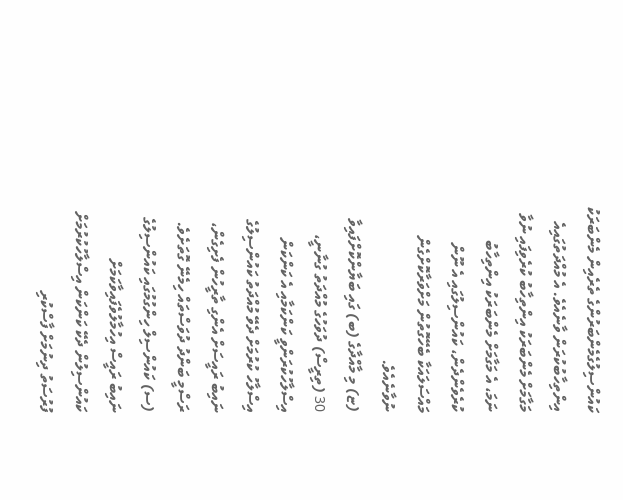ކައުންސިލުގެމެންބަރުންގެ ތެރެއިން މެންބަރަކު އިންތިހާބުކުރަން ވާނެއެވެ. އެ މުއްދަތުގައިއެ މަގާމަށް މެންބަރަކު އިންތިހާބު ކުރެވިފައި ނުވާ ނަމަ، އެ މަގާމަށް މެންބަރަކު އިންތިހާބު ކުރެވެންދެން، ކައުންސިލުގައި އެ ނޫން މައްސަލައަކާ ބެހޭގޮތުން މަށްވަރާކޮށްގެން ނުވާނެއެވެ.
(ޏ) މި މާއްދާގެ (ބ) ގައި ބަޔާންކޮށްފައިވާ 30 (ތިރީސް) ދުވަހުގެ މުއްދަތު ގުނާނީ، އިސްލާހުކުރަންވީ ކަންކަމާއި އެ ކަންކަން އިސްލާހު ކުރުމަށް ދެވޭ މުއްދަތު ކައުންސިލުގެ ނައިބު ރައީސަށް އެންގި ތާރީހުން ފެށިގެން، ރަސްމީ ބަންދު ދުވަސްތައް ހިމެނޭ ގޮތަށެވެ.
(ސ) ކައުންސިލް ހިންގުމުގައި ކައުންސިލުގެ ނައިބު ރައީސް އިހުމާލުވެފައިވާކަމަށް ކައުންސިލުން ދެކޭ ކަންކަން އިސްލާހުކުރުމަށް ފުރުސަތު ދިނުމަށް ފާސްކުރި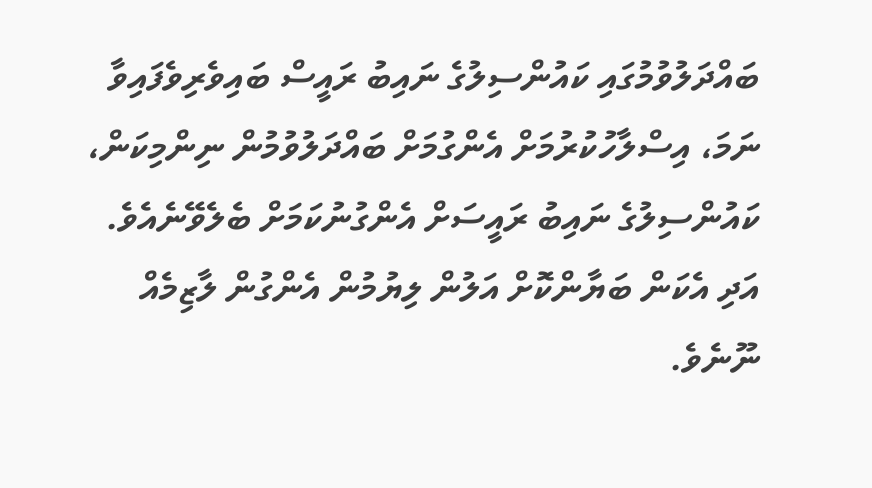ބައްދަލުވުމުގައި ކައުންސިލުގެ ނައިބު ރައީސް ބައިވެރިވެފައިވާ ނަމަ، އިސްލާހުކުރުމަށް އެންގުމަށް ބައްދަލުވުމުން ނިންމިކަން، ކައުންސިލުގެ ނައިބު ރައީސަށް އެންގުނުކަމަށް ބެލެވޭނެއެވެ. އަދި އެކަން ބަޔާންކޮށް އަލުން ލިޔުމުން އެންގުން ލާޒިމެއް ނޫނެވެ.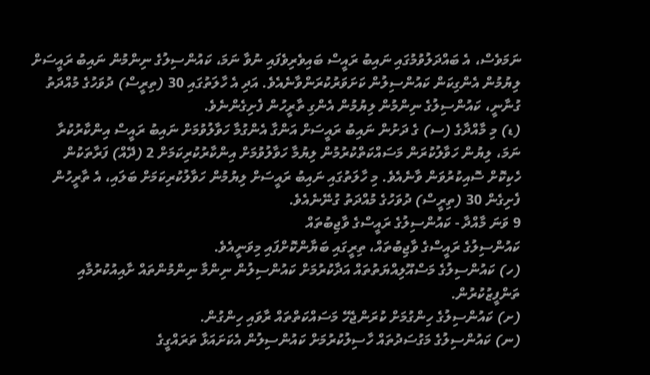ނަމަވެސް، އެ ބައްދަލުވުމުގައި ނައިބު ރައީސް ބައިވެރިވެފައި ނުވާ ނަމަ، ކައުންސިލުގެ ނިންމުން ނައިބު ރައީސަށް ލިޔުމުން އެންގިކަން ކައުންސިލުން ކަށަވަރުކުރަންވާނެއެވެ. އަދި އެ ހާލަތުގައި 30 (ތިރީސް) ދުވަހުގެ މުއްދަތު ގުނާނީ، ކައުންސިލުގެ ނިންމުން ލިޔުމުން އެންގި ތާރީހުން ފެށިގެންނެވެ.
(ޑ) މި މާއްދާގެ (ސ) ގެ ދަށުން ނައިބު ރައީސަށް އަންގާ އެންގުމާ ހަވާލުވުމަށް ނައިބު ރައީސް އިންކާރުކުރާ ނަމަ، ލިޔުން ހަވާލުކުރަން މަސައްކަތްކުރުމުން ލިޔުމާ ހަވާލުވުމަށް އިންކާރުކުރިކަމަށް 2 (ދޭއް) ފަރާތަކުން ހެކިކޮށް ސޮއިކުރުވަން ވާނެއެވެ. މި ހާލަތުގައި ނައިބު ރައީސަށް ލިޔުމުން ހަވާލުކުރިކަމަށް ބަލައި، އެ ތާރީހުން ފެށިގެން 30 (ތިރީސް) ދުވަހުގެ މުއްދަތު ގުނޭނެއެވެ.
9 ވަނަ މާއްދާ - ކައުންސިލުގެ ރައީސްގެ ވާޖިބުތައް
ކައުންސިލުގެ ރައީސްގެ ވާޖިބުތައް، ތިރީގައި ބަޔާންކޮށްފައި މިވަނީއެވެ.
(ހ) ކައުންސިލުގެ މަސްއޫލިއްޔަތުތައް އަދާކުރުމަށް ކައުންސިލުން ނިންމާ ނިންމުންތައް ށާއިއުކުރުމާއި ތަންފީޒުކުރުން.
(ށ) ކައުންސިލުގެ ހިންގުމަށް ކުރަންޖެހޭ މަސައްކަތްތައް ރާވައި ހިންގުން.
(ނ) ކައުންސިލުގެ މަގުސަދުތައް ހާސިލުކުރުމަށް ކައުންސިލުން އެކަށައަޅާ ތަރައްގީގެ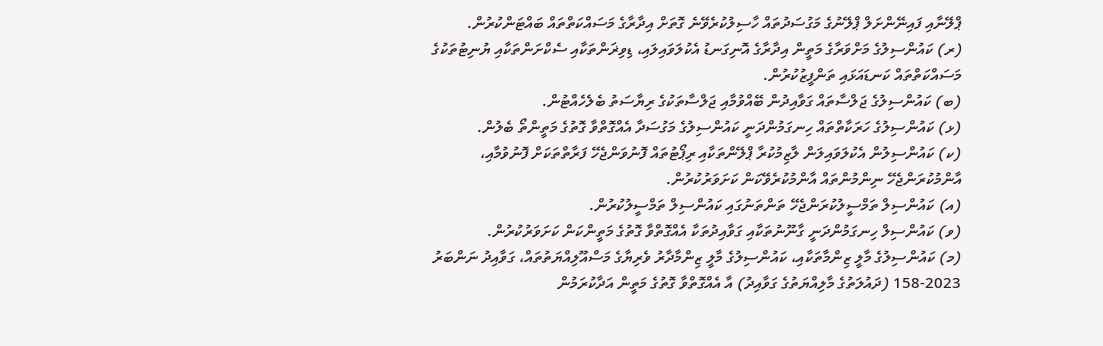ޕްލޭނާއި ފައިނޭންށަލް ޕްލޭނުގެ މަގުސަދުތައް ހާސިލުކުރެވޭނެ ގޮތަށް އިދާރާގެ މަސައްކަތްތައް ބައްޓަންކުރުން.
(ރ) ކައުންސިލުގެ މަށްވަރާގެ މަތީން އިދާރާގެ އޮނިގަނޑު އެކުލަވައިލައި، ޑިވިޜަންތަކާއި ސެކްށަންތަކާއި ޔުނިޓުތަކުގެ މަސައްކަތްތައް ކަނޑައަޅައި ތަންފީޒުކުރުން.
(ބ) ކައުންސިލުގެ ޖަލްސާތައް ގަވާއިދުން ބޭއްވުމާއި ޖަލްސާތަކުގެ ރިޔާސަތު ބެލެހެއްޓުން.
(ޅ) ކައުންސިލުގެ ހަރަކާތްތައް ހިނގަމުންދަނީ ކައުންސިލުގެ މަގުސަދާ އެއްގޮތްވާ ގޮތުގެ މަތީންތޯ ބެލުން.
(ކ) ކައުންސިލުން އެކުލަވައިލަން ލާޒިމުކުރާ ޕްލޭންތަކާއި ރިޕޯޓުތައް ފޮނުވަންޖެހޭ ފަރާތްތަކަށް ފޮނުވުމާއި، އާންމުކުރަންޖެހޭ ނިންމުންތައް އާންމުކުރެވޭކަން ކަށަވަރުކުރުން.
(އ) ކައުންސިލް ތަމްސީލުކުރަންޖެހޭ ތަންތަނުގައި ކައުންސިލް ތަމްސީލުކުރުން.
(ވ) ކައުންސިލް ހިނގަމުންދަނީ ގާނޫނުތަކާއި ގަވާއިދުތަކާ އެއްގޮތްވާ ގޮތުގެ މަތީންކަން ކަށަވަރުކުރުން.
(މ) ކައުންސިލުގެ މާލީ ޒިންމާތަކާއި، ކައުންސިލުގެ މާލީ ޒިންމާދާރު ވެރިޔާގެ މަސްއޫލިއްޔަތުތައް، ގަވާއިދު ނަންބަރު 2023-158 (ދައުލަތުގެ މާލިއްޔަތުގެ ގަވާއިދު) އާ އެއްގޮތްވާ ގޮތުގެ މަތީން އަދާކުރަމުން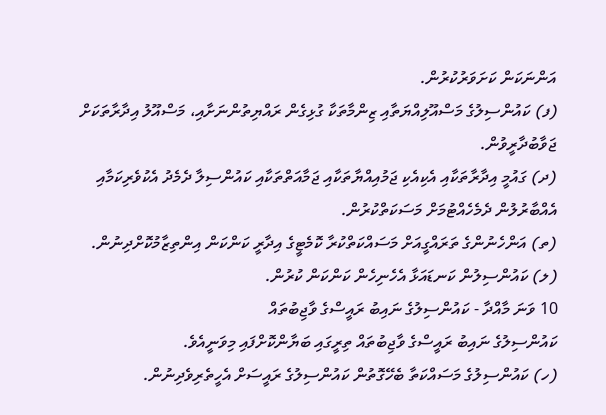އަންނަކަން ކަށަވަރުކުރުން.
(ފ) ކައުންސިލުގެ މަސްއޫލިއްޔަތާއި ޒިންމާތަކާ ގުޅިގެން ރައްޔިތުންނަށާއި، މަސްއޫލު އިދާރާތަކަށް ޖަވާބުދާރީވުން.
(ދ) ގައުމީ އިދާރާތަކާއި އެކިއެކި ޖަމުއިއްޔާތަކާއި ޖަމާއަތްތަކާއި ކައުންސިލާ ދެމެދު އެކުވެރިކަމާއި އެއްބާރުލުން ދެމެހެއްޓުމަށް މަސަކަތްކުރުން.
(ތ) އަންހެނުންގެ ތަރައްގީއަށް މަސައްކަތްކުރާ ކޮމެޓީގެ އިދާރީ ކަންކަން އިންތިޒާމުކޮށްދިނުން.
(ލ) ކައުންސިލުން ކަނޑައަޅާ އެހެނިހެން ކަންކަން ކުރުން.
10 ވަނަ މާއްދާ - ކައުންސިލުގެ ނައިބު ރައީސްގެ ވާޖިބުތައް
ކައުންސިލުގެ ނައިބު ރައީސްގެ ވާޖިބުތައް ތިރީގައި ބަޔާންކޮށްފައި މިވަނީއެވެ.
(ހ) ކައުންސިލުގެ މަސައްކަތާ ބެހޭގޮތުން ކައުންސިލުގެ ރައީސަށް އެހީތެރިވެދިނުން.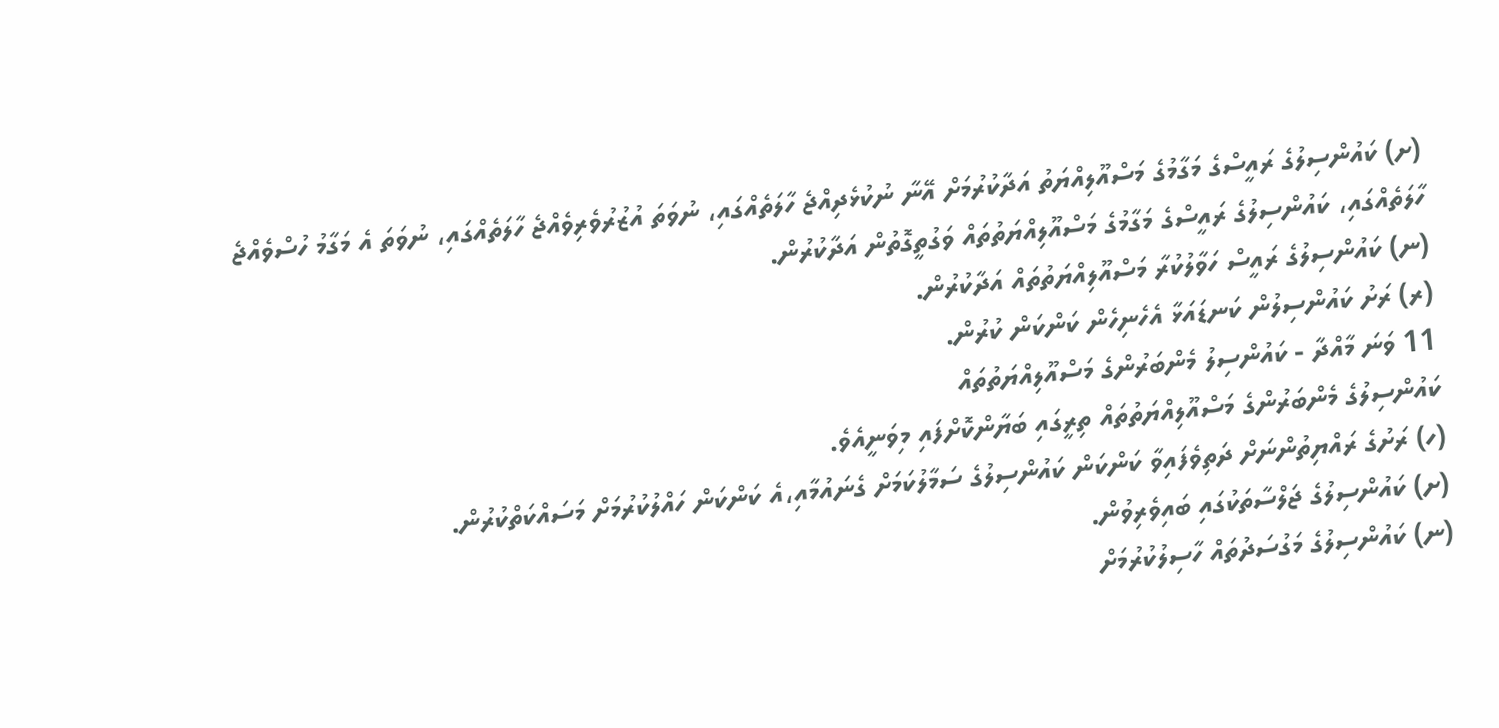(ށ) ކައުންސިލުގެ ރައީސްގެ މަގާމުގެ މަސްއޫލިއްޔަތު އަދާކުރުމަށް އޭނާ ނުކުޅެދިއްޖެ ހާލަތެއްގައި، ނުވަތަ އުޒުރުވެރިވެއްޖެ ހާލަތެއްގައި، ނުވަތަ އެ މަގާމު ހުސްވެއްޖެ ހާލަތެއްގައި، ކައުންސިލުގެ ރައީސްގެ މަގާމުގެ މަސްއޫލިއްޔަތުތައް ވަގުތީގޮތުން އަދާކުރުން.
(ނ) ކައުންސިލުގެ ރައީސް ހަވާލުކުރާ މަސްއޫލިއްޔަތުތައް އަދާކުރުން.
(ރ) ރަށު ކައުންސިލުން ކަނޑައަޅާ އެހެނިހެން ކަންކަން ކުރުން.
11 ވަނަ މާއްދާ - ކައުންސިލު މެންބަރުންގެ މަސްއޫލިއްޔަތުތައް
ކައުންސިލުގެ މެންބަރުންގެ މަސްއޫލިއްޔަތުތައް ތިރީގައި ބަޔާންކޮށްފައި މިވަނީއެވެ.
(ހ) ރަށުގެ ރައްޔިތުންނަށް ދަތިވެފައިވާ ކަންކަން ކައުންސިލުގެ ސަމާލުކަމަށް ގެނައުމާއި،އެ ކަންކަން ހައްލުކުރުމަށް މަސައްކަތްކުރުން.
(ށ) ކައުންސިލުގެ ޖަލްސާތަކުގައި ބައިވެރިވުން.
(ނ) ކައުންސިލުގެ މަގުސަދުތައް ހާސިލުކުރުމަށް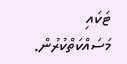ޓަކައި މަސައްކަތްކުރުން.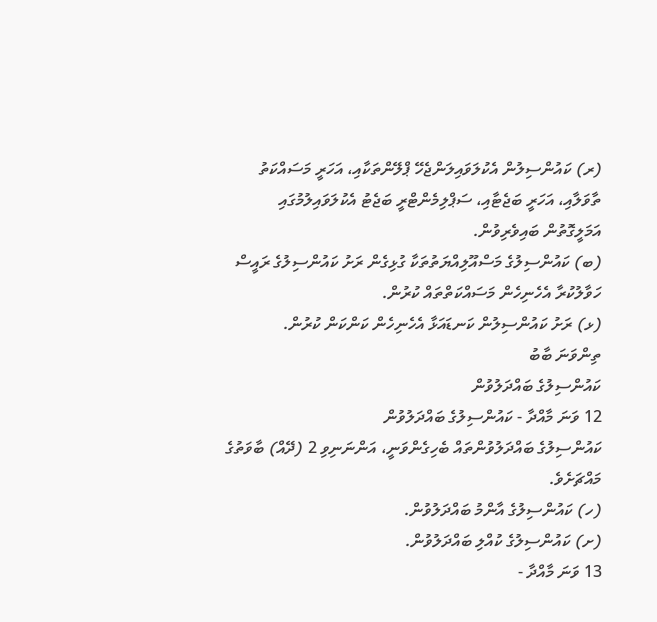(ރ) ކައުންސިލުން އެކުލަވައިލަންޖެހޭ ޕްލޭންތަކާއި، އަހަރީ މަސައްކަތު ތާވަލާއި، އަހަރީ ބަޖެޓާއި، ސަޕްލިމެންޓްރީ ބަޖެޓު އެކުލަވައިލުމުގައި އަމަލީގޮތުން ބައިވެރިވުން.
(ބ) ކައުންސިލުގެ މަސްއޫލިއްޔަތުތަކާ ގުޅިގެން ރަށު ކައުންސިލުގެ ރައީސް ހަވާލުކުރާ އެހެނިހެން މަސައްކަތްތައް ކުރުން.
(ޅ) ރަށު ކައުންސިލުން ކަނޑައަޅާ އެހެނިހެން ކަންކަން ކުރުން.
ތިންވަނަ ބާބު
ކައުންސިލުގެ ބައްދަލުވުން
12 ވަނަ މާއްދާ - ކައުންސިލުގެ ބައްދަލުވުން
ކައުންސިލުގެ ބައްދަލުވުންތައް ބެހިގެންވަނީ، އަންނަނިވި 2 (ދޭއް) ބާވަތުގެ މައްޗަށެވެ.
(ހ) ކައުންސިލުގެ އާންމު ބައްދަލުވުން.
(ށ) ކައުންސިލުގެ ކުއްލި ބައްދަލުވުން.
13 ވަނަ މާއްދާ -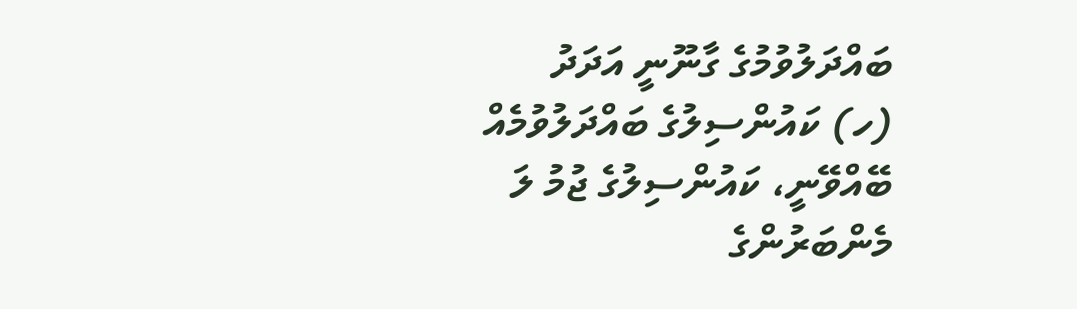ބައްދަލުވުމުގެ ގާނޫނީ އަދަދު
(ހ) ކައުންސިލުގެ ބައްދަލުވުމެއް ބޭއްވޭނީ، ކައުންސިލުގެ ޖުމު ލަ މެންބަރުންގެ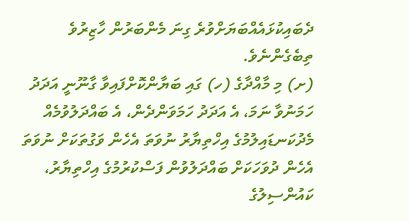ދެބައިކުޅައެއްބަޔަށްވުރެ ގިނަ މެންބަރުން ހާޒިރުވެ ތިބެގެންނެވެ.
(ށ) މި މާއްދާގެ (ހ) ގައި ބަޔާންކޮށްފައިވާ ގާނޫނީ އަދަދު ހަމަނުވާ ނަމަ، އެ އަދަދު ހަމަވަންދެން، އެ ބައްދަލުވުމެއް މެދުކަނޑައިލުމުގެ އިހްތިޔާރު ނުވަތަ އެހެން ވަގުތަކަށް ނުވަތަ އެހެން ދުވަހަކަށް ބައްދަލުވުން ފަސްކުރުމުގެ އިހްތިޔާރު، ކައުންސިލުގެ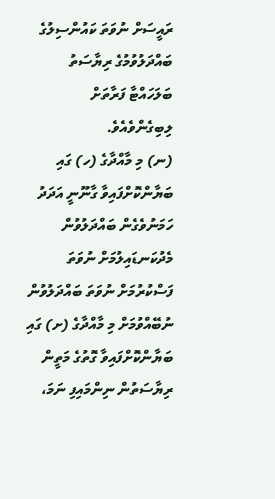ރައީސަށް ނުވަތަ ކައުންސިލުގެ ބައްދަލުވުމުގެ ރިޔާސަތު ބަލަހައްޓާ ފަރާތަށް ލިބިގެންވެއެވެ.
(ނ) މި މާއްދާގެ (ހ) ގައި ބަޔާންކޮށްފައިވާ ގާނޫނީ އަދަދު ހަމަނުވެގެން ބައްދަލުވުން މެދުކަނޑައިލުމަށް ނުވަތަ ފަސްކުރުމަށް ނުވަތަ ބައްދަލުވުން ނުބޭއްވުމަށް މި މާއްދާގެ (ށ) ގައި ބަޔާންކޮށްފައިވާ ގޮތުގެ މަތީން ރިޔާސަތުން ނިންމައިފި ނަމަ،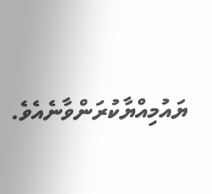ޔައުމިއްޔާކުރަންވާނެއެވެ.